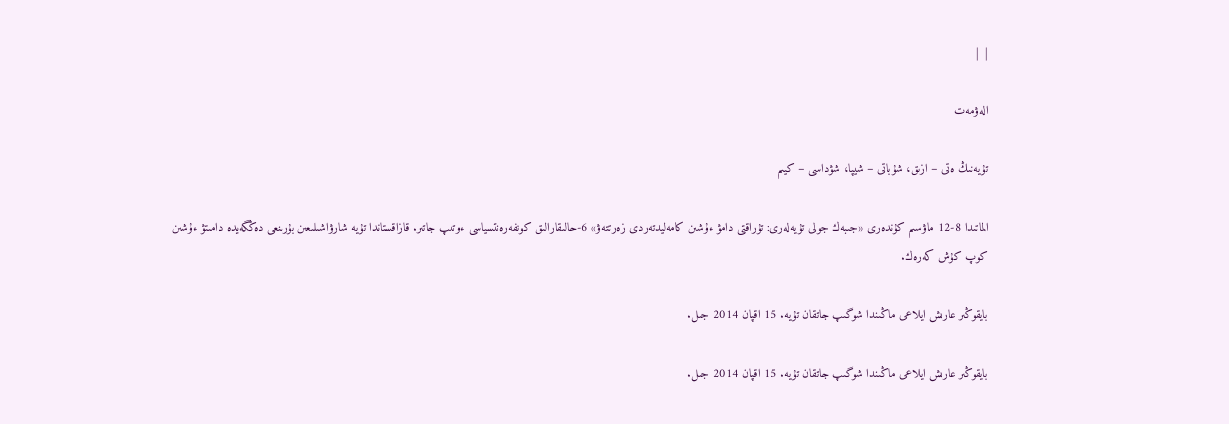|  |

الەۋمەت

تۇيەنىڭ ەتى – ازىق، شۇباتى – شيپا، شۋداسى – كيىم

الماتىدا 8-12 ماۋسىم كۇندەرى «جىبەك جولى تۇيەلەرى: تۇراقتى دامۋ ءۇشىن كامەليدتەردى زەرتتەۋ» 6-حالىقارالىق كونفەرەنتسياسى ءوتىپ جاتىر. قازاقستاندا تۇيە شارۋاشىلىعىن بۇرىنعى دەڭگەيدە دامىتۋ ءۇشىن كوپ كۇش كەرەك.

بايقوڭىر عارىش ايلاعى ماڭىندا شوگىپ جاتقان تۇيە. 15 اقپان 2014 جىل.

بايقوڭىر عارىش ايلاعى ماڭىندا شوگىپ جاتقان تۇيە. 15 اقپان 2014 جىل.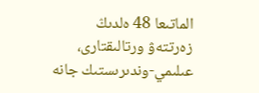الماتىعا 48 ەلدىڭ زەرتتەۋ ورتالىقتارى، عىلىمي-وندىرىستىك جانە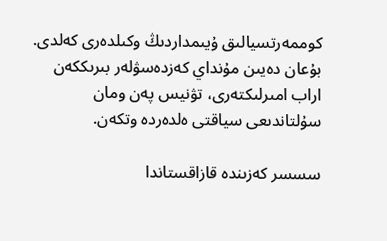كوممەرتسيالىق ۇيىمداردىڭ وكىلدەرى كەلدى. بۇعان دەيىن مۇنداي كەزدەسۋلەر بىرىككەن اراب امىرلىكتەرى، تۋنيس پەن ومان سۇلتاندىعى سياقتى ەلدەردە وتكەن.

سسسر كەزىندە قازاقستاندا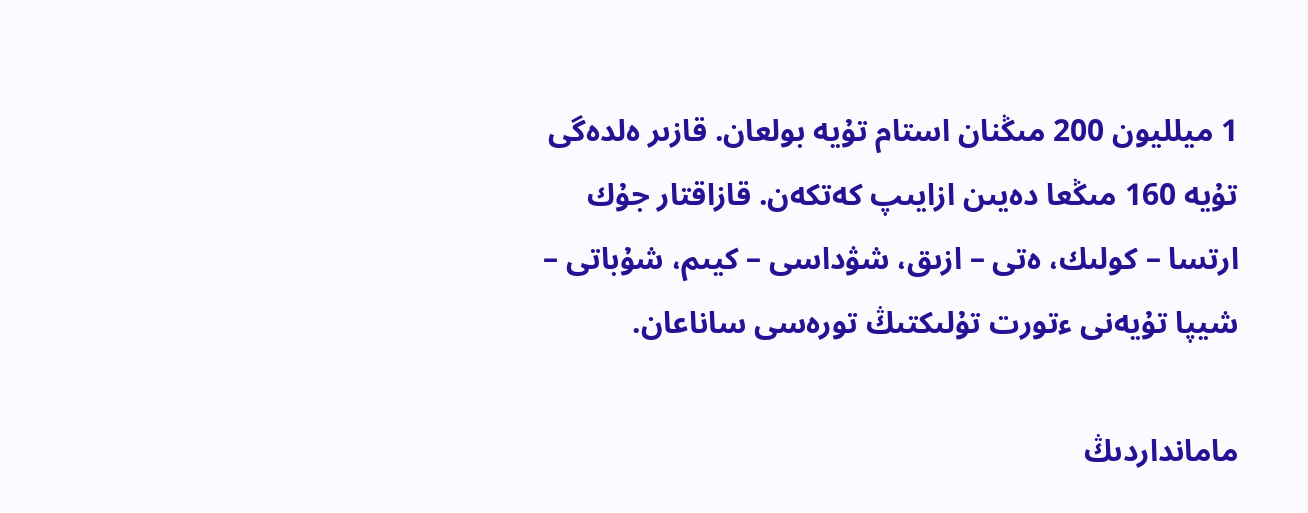1 ميلليون 200 مىڭنان استام تۇيە بولعان. قازىر ەلدەگى تۇيە 160 مىڭعا دەيىن ازايىپ كەتكەن. قازاقتار جۇك ارتسا – كولىك، ەتى – ازىق، شۋداسى – كيىم، شۇباتى – شيپا تۇيەنى ءتورت تۇلىكتىڭ تورەسى ساناعان.

مامانداردىڭ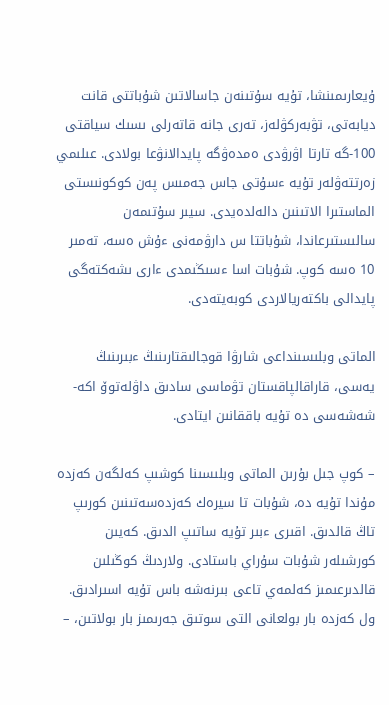ۇيعارىمىنشا، تۇيە سۇتىنەن جاسالاتىن شۇباتتى قانت ديابەتى، تۋبەركۋلەز، تەرى جانە قاتەرلى ىسىك سياقتى 100-گە تارتا اۋرۋدى ەمدەۋگە پايدالانۋعا بولادى. عىلىمي زەرتتەۋلەر تۇيە ءسۇتى جاس جەمىس پەن كوكونىستى الماستىرا الاتىنىن دالەلدەيدى. سيىر سۇتىمەن سالىستىرعاندا، شۇباتتا س دارۋمەنى ءۇش ەسە، تەمىر 10 ەسە كوپ. شۇبات اسا ءسىڭىمدى ءارى ىشەكتەگى پايدالى باكتەريالاردى كوبەيتەدى.

الماتى وبلىسىنداعى شارۋا قوجالىقتارىنىڭ ءبىرىنىڭ يەسى، قاراقالپاقستان تۋماسى سادىق داۋلەتوۆ اكە-شەشەسى دە تۇيە باققانىن ايتادى.

– كوپ جىل بۇرىن الماتى وبلىسىنا كوشىپ كەلگەن كەزدە مۇندا تۇيە دە، شۇبات تا سيرەك كەزدەسەتىنىن كورىپ تاڭ قالدىق. اقىرى ءبىر تۇيە ساتىپ الدىق. كەيىن كورشىلەر شۇبات سۇراي باستادى. ولاردىڭ كوڭىلىن قالدىرعىمىز كەلمەي تاعى بىرنەشە باس تۇيە اسىرادىق. ول كەزدە بار بولعانى التى سوتىق جەرىمىز بار بولاتىن، –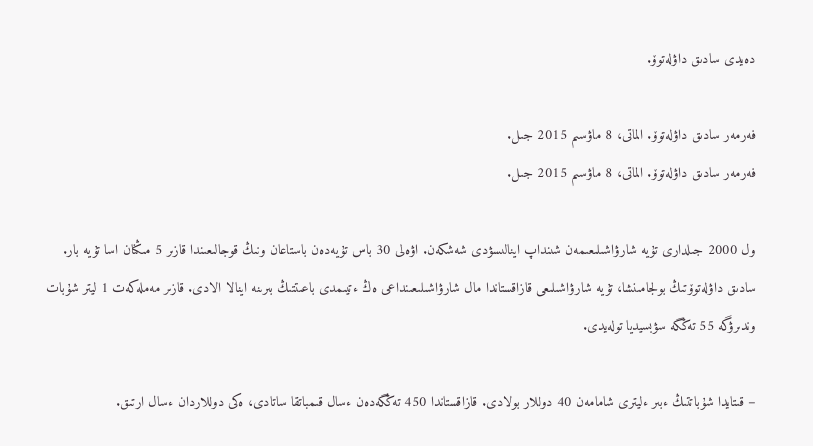دەيدى سادىق داۋلەتوۆ.

فەرمەر سادىق داۋلەتوۆ. الماتى، 8 ماۋسىم 2015 جىل.
فەرمەر سادىق داۋلەتوۆ. الماتى، 8 ماۋسىم 2015 جىل.

ول 2000 جىلدارى تۇيە شارۋاشىلىعىمەن شىنداپ اينالىسۋدى شەشكەن. اۋەلى 30 باس تۇيەدەن باستاعان ونىڭ قوجالىعىندا قازىر 5 مىڭنان اسا تۇيە بار. سادىق داۋلەتوۆتىڭ بولجامىنشا، تۇيە شارۋاشىلىعى قازاقستاندا مال شارۋاشىلىعىنداعى ەڭ ءتيىمدى باعىتتىڭ بىرىنە اينالا الادى. قازىر مەملەكەت 1 ليتر شۇبات وندىرۋگە 55 تەڭگە سۋبسيديا تولەيدى.

– قىتايدا شۇباتتىڭ ءبىر ءليترى شامامەن 40 دوللار بولادى. قازاقستاندا 450 تەڭگەدەن ءسال قىمباتقا ساتادى، ەكى دوللاردان ءسال ارتىق.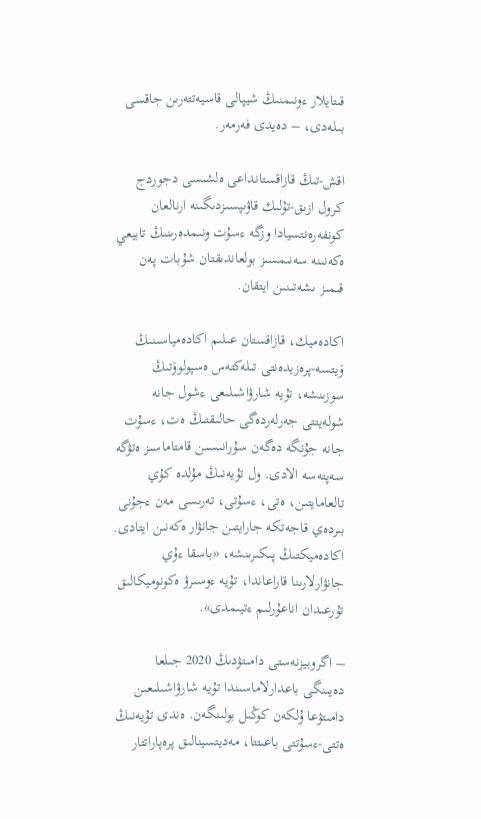قىتايلار ءونىمنىڭ شيپالى قاسيەتتەرىن جاقسى بىلەدى، – دەيدى فەرمەر.

اقش-تىڭ قازاقستانداعى ەلشىسى دجوردج كرول ازىق-تۇلىك قاۋىپسىزدىگىنە ارنالعان كونفەرەنتسيادا وزگە ءسۇت ونىمدەرىنىڭ تابيعي ەكەنىنە سەنىمسىز بولعاندىقتان شۇبات پەن قىمىز ىشەتىنىن ايتقان.

اكادەميك، قازاقستان عىلىم اكادەمياسىنىڭ ۆيتسە-پرەزيدەنتى تىلەكتەس ەسپولوۆتىڭ سوزىنشە، تۇيە شارۋاشىلىعى ءشول جانە شولەيتتى جەرلەردەگى حالىقتىڭ ەت، ءسۇت جانە جۇنگە دەگەن سۇرانىسىن قامتاماسىز ەتۋگە سەپتەسە الادى. ول تۇيەنىڭ مۇلدە كۇي تالعامايتىن، ەتى، ءسۇتى، تەرىسى مەن ءجۇنى بىردەي قاجەتكە جارايتىن جانۋار ەكەنىن ايتادى. اكادەميكتىڭ پىكىرىنشە، «باسقا ءۇي جانۋارلارىنا قاراعاندا، تۇيە ءوسىرۋ ەكونوميكالىق تۇرعىدان اناعۇرلىم ءتيىمدى».

– اگروبيزنەستى دامىتۋدىڭ 2020 جىلعا دەيىنگى باعدارلاماسىندا تۇيە شارۋاشىلىعىن دامىتۋعا ۇلكەن كوڭىل بولىنگەن. ەندى تۇيەنىڭ ەتتى-ءسۇتتى باعىتتا، مەديتسينالىق پرەپاراتتار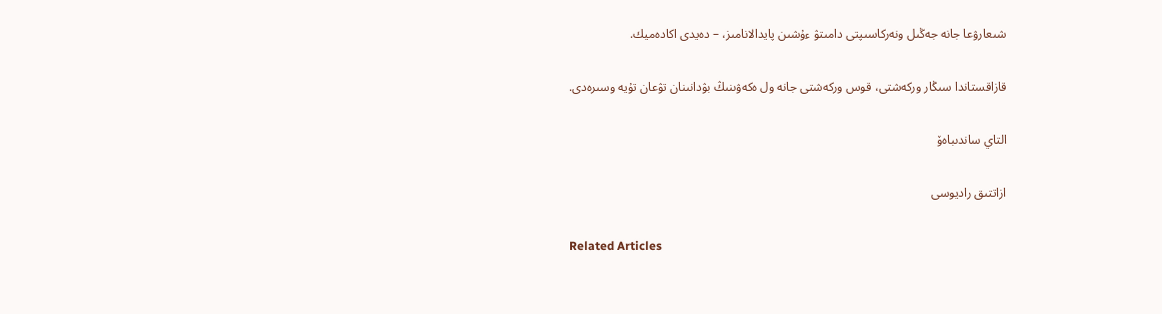شىعارۋعا جانە جەڭىل ونەركاسىپتى دامىتۋ ءۇشىن پايدالانامىز، – دەيدى اكادەميك.

قازاقستاندا سىڭار وركەشتى، قوس وركەشتى جانە ول ەكەۋىنىڭ بۋدانىنان تۋعان تۇيە وسىرەدى.

التاي ساندىباەۆ

ازاتتىق راديوسى

Related Articles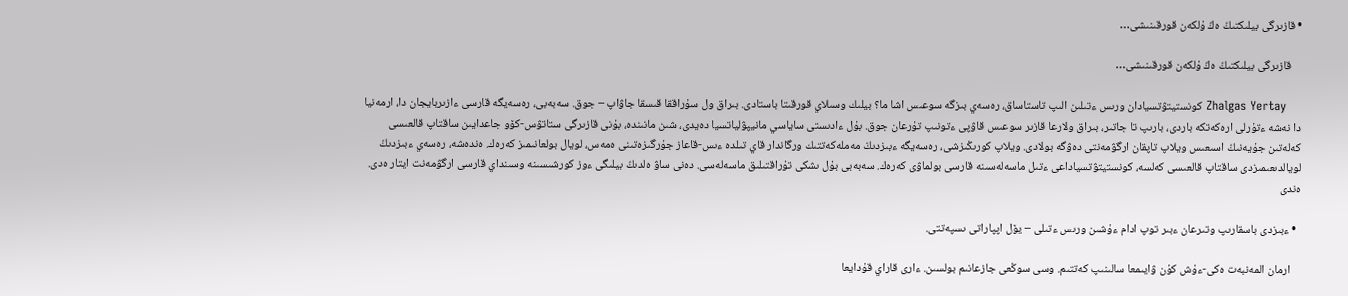• قازىرگى بيلىكتىڭ ەڭ ۇلكەن قورقىنىشى…

    قازىرگى بيلىكتىڭ ەڭ ۇلكەن قورقىنىشى…

    Zhalgas Yertay كونستيتۋتسيادان ورىس ءتىلىن الىپ تاستاساق، رەسەي بىزگە سوعىس اشا ما؟ بيلىك وسىلاي قورقىتا باستادى. بىراق ول سۇراققا قىسقا جاۋاپ – جوق. سەبەبى، رەسەيگە قارسى ءازىربايجان دا، ارمەنيا دا نەشە ءتۇرلى ارەكەتكە باردى، بارىپ تا جاتىر، بىراق ولارعا قازىر سوعىس قاۋپى ءتونىپ تۇرعان جوق. بۇل ءادىستى ساياسي مانيپۋلياتسيا دەيدى، شىن مانىندە، بۇنى قازىرگى ستاتۋس-كۆو جاعدايىن ساقتاپ قالعىسى كەلەتىن جۇيەنىڭ اسىعىس ويلاپ تاپقان ارگۋمەنتى دەۋگە بولادى. ويلاپ كورىڭىزشى، رەسەيگە ءبىزدىڭ مەملەكەتتىك ورگاندار قاي تىلدە ءىس-قاعاز جۇرگىزەتىنى ەمەس، لويال بولعانىمىز كەرەك. ەندەشە، رەسەي ءبىزدىڭ لويالدىعىمىزدى ساقتاپ قالعىسى كەلسە، كونستيتۋتسياداعى ءتىل ماسەلەسىنە قارسى بولماۋى كەرەك. سەبەبى بۇل ىشكى تۇراقتىلىق ماسەلەسى. دەنى ساۋ ەلدىڭ بيلىگى ءوز كورشىسىنە وسىنداي قارسى ارگۋمەنت ايتار ەدى. ەندى

  • ءبىزدى باسقارىپ وتىرعان ءبىر توپ ادام ءۇشىن ورىس ءتىلى – يۆل اپپاراتى ىسپەتتى.

    ارمان المەنبەت ەكى-ءۇش كۇن ۋايىمعا سالىنىپ كەتتىم. وسى سوڭعى جازعانىم بولسىن. ءارى قاراي قۇدايعا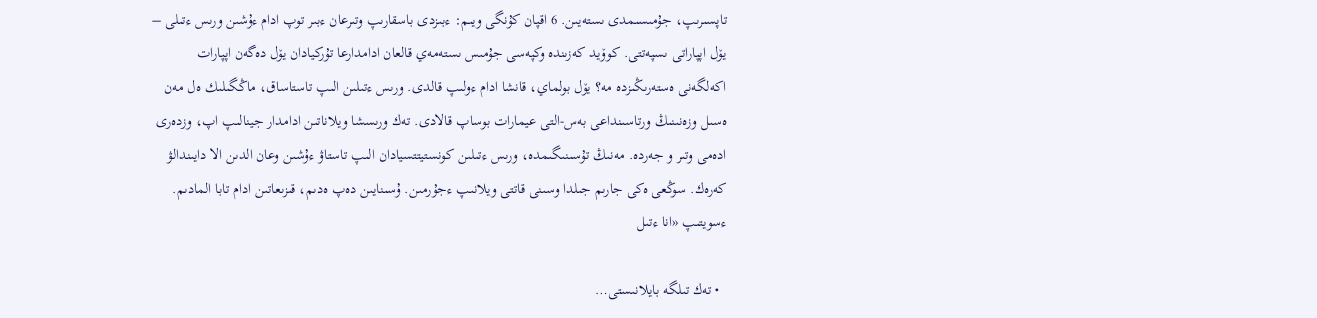تاپسىرىپ، جۇمىسىمدى ىستەيىن. 6 اقپان كۇنگى ويىم: ءبىزدى باسقارىپ وتىرعان ءبىر توپ ادام ءۇشىن ورىس ءتىلى – يۆل اپپاراتى ىسپەتتى. كوۆيد كەزىندە وكپەسى جۇمىس ىستەمەي قالعان ادامدارعا تۇركيادان يۆل دەگەن اپپارات اكەلگەنى ەستەرىڭىزدە مە؟ يۆل بولماي، قانشا ادام ءولىپ قالدى. ورىس ءتىلىن الىپ تاستاساق، ماڭگىلىك ەل مەن ەسىل وزەنىنىڭ ورتاسىنداعى بەس-التى عيمارات بوساپ قالادى. تەك ورىسشا ويلاناتىن ادامدار جينالىپ اپ، وزدەرى ادەمى وتىر و جەردە. مەنىڭ تۇسىنىگىمدە، ورىس ءتىلىن كونستيتتسيادان الىپ تاستاۋ ءۇشىن وعان الدىن الا دايىندالۋ كەرەك. سوڭعى ەكى جارىم جىلدا وسىنى قاتتى ويلانىپ ءجۇرمىن. ۇسىنايىن دەپ ەدىم، قىزىعاتىن ادام تابا المادىم. ءسويتىپ «انا ءتىل

  • تەك تىلگە بايلانىستى…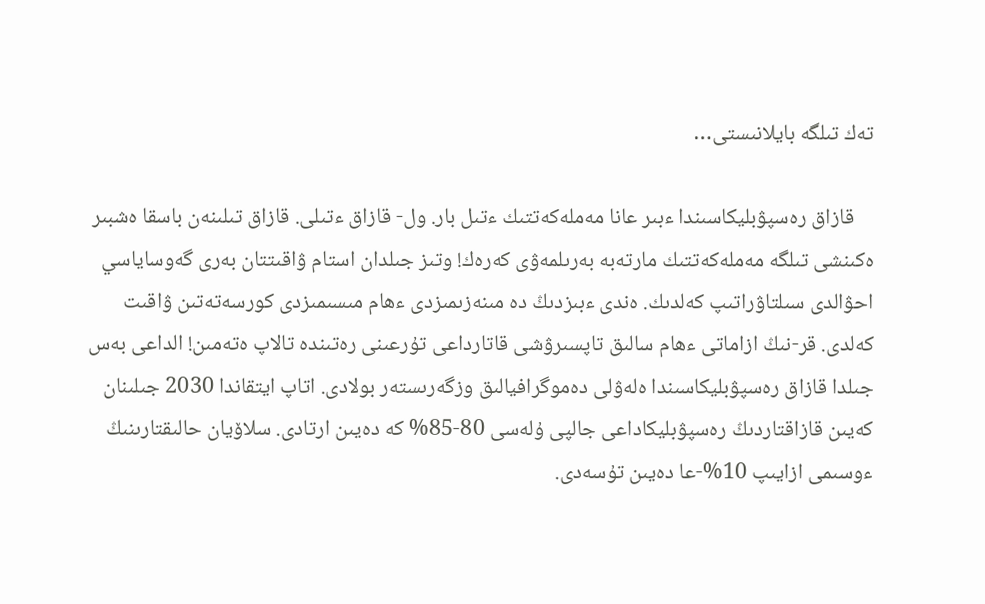تەك تىلگە بايلانىستى…

    قازاق رەسپۋبليكاسىندا ءبىر عانا مەملەكەتتىك ءتىل بار. ول- قازاق ءتىلى. قازاق تىلىنەن باسقا ەشبىر ەكىنشى تىلگە مەملەكەتتىك مارتەبە بەرىلمەۋى كەرەك! وتىز جىلدان استام ۋاقىتتان بەرى گەوساياسي احۋالدى سىلتاۋراتىپ كەلدىك. ەندى ءبىزدىڭ دە مىنەزىمىزدى ءھام مىسىمىزدى كورسەتەتىن ۋاقىت كەلدى. قر-نىڭ ازاماتى ءھام سالىق تاپسىرۋشى قاتارداعى تۇرعىنى رەتىندە تالاپ ەتەمىن! الداعى بەس جىلدا قازاق رەسپۋبليكاسىندا ەلەۋلى دەموگرافيالىق وزگەرىستەر بولادى. اتاپ ايتقاندا 2030 جىلىنان كەيىن قازاقتاردىڭ رەسپۋبليكاداعى جالپى ۇلەسى 80-85% كە دەيىن ارتادى. سلاۆيان حالىقتارىنىڭ ءوسىمى ازايىپ 10%-عا دەيىن تۇسەدى.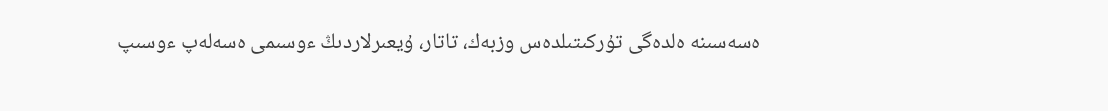ەسەسىنە ەلدەگى تۇركىتىلدەس وزبەك، تاتار، ۇيعىرلاردىڭ ءوسىمى ەسەلەپ ءوسىپ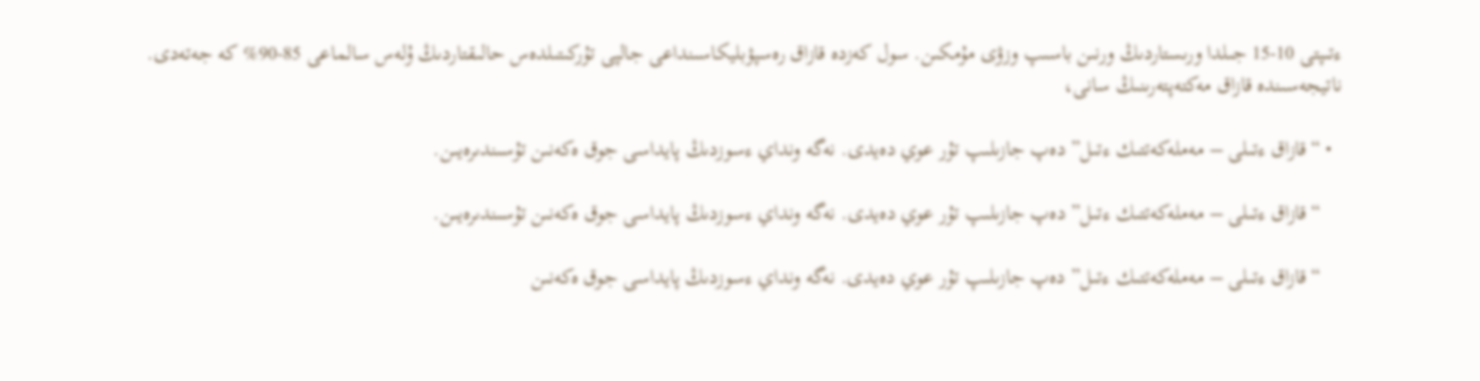ءتىپتى 10-15 جىلدا ورىستاردىڭ ورنىن باسىپ وزۋى مۇمكىن. سول كەزدە قازاق رەسپۋبليكاسىنداعى جالپى تۇركىتىلدەس حالىقتاردىڭ ۇلەس سالماعى 85-90% كە جەتەدى. ناتيجەسىندە قازاق مەكتەپتەرىنىڭ سانى،

  • “قازاق ءتىلى – مەملەكەتتىك ءتىل” دەپ جازىلىپ تۇر عوي دەيدى. نەگە ونداي ءسوزدىڭ پايداسى جوق ەكەنىن تۇسىندىرەيىن.

    “قازاق ءتىلى – مەملەكەتتىك ءتىل” دەپ جازىلىپ تۇر عوي دەيدى. نەگە ونداي ءسوزدىڭ پايداسى جوق ەكەنىن تۇسىندىرەيىن.

    “قازاق ءتىلى – مەملەكەتتىك ءتىل” دەپ جازىلىپ تۇر عوي دەيدى. نەگە ونداي ءسوزدىڭ پايداسى جوق ەكەنىن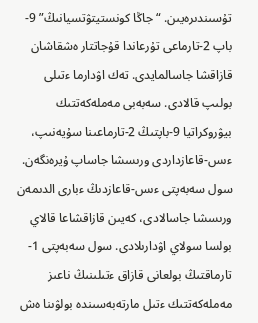تۇسىندىرەيىن. “جاڭا كونستيتۋتسيانىڭ” 9-باپ 2-تارماعى تۇرعاندا قۇجاتتار ەشقاشان قازاقشا جاسالمايدى. تەك اۋدارما ءتىلى بولىپ قالادى. سەبەبى مەملەكەتتىك بيۋروكراتيا 9-باپتىڭ 2-تارماعىنا سۇيەنىپ، ءىس-قاعازداردى ورىسشا جاساپ ۇيرەنگەن. سول سەبەپتى ءىس-قاعازدىڭ ءبارى الدىمەن ورىسشا جاسالادى، كەيىن قازاقشاعا قالاي بولسا سولاي اۋدارىلادى. سول سەبەپتى 1-تارماقتىڭ بولعانى قازاق ءتىلىنىڭ ناعىز مەملەكەتتىك ءتىل مارتەبەسىندە بولۋىنا ەش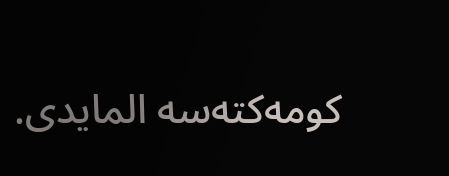كومەكتەسە المايدى.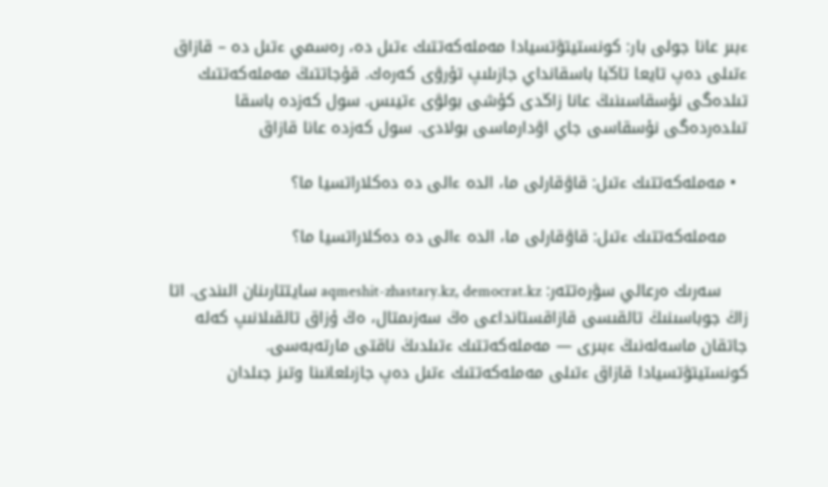ءبىر عانا جولى بار: كونستيتۋتسيادا مەملەكەتتىك ءتىل دە، رەسمي ءتىل دە – قازاق ءتىلى دەپ تايعا تاڭبا باسقانداي جازىلىپ تۇرۋى كەرەك. قۇجاتتىڭ مەملەكەتتىك تىلدەگى نۇسقاسىنىڭ عانا زاڭدى كۇشى بولۋى ءتيىس. سول كەزدە باسقا تىلدەردەگى نۇسقاسى جاي اۋدارماسى بولادى. سول كەزدە عانا قازاق

  • مەملەكەتتىك ءتىل: قاۋقارلى ما، الدە ءالى دە دەكلاراتسيا ما؟

    مەملەكەتتىك ءتىل: قاۋقارلى ما، الدە ءالى دە دەكلاراتسيا ما؟

     سەرىك ەرعالي سۋرەتتەر: aqmeshit-zhastary.kz, democrat.kz سايتتارىنان الىندى. اتا زاڭ جوباسىنىڭ تالقىسى قازاقستانداعى ەڭ سەزىمتال، ەڭ ۇزاق تالقىلانىپ كەلە جاتقان ماسەلەنىڭ ءبىرى — مەملەكەتتىك ءتىلدىڭ ناقتى مارتەبەسى. كونستيتۋتسيادا قازاق ءتىلى مەملەكەتتىك ءتىل دەپ جازىلعانىنا وتىز جىلدان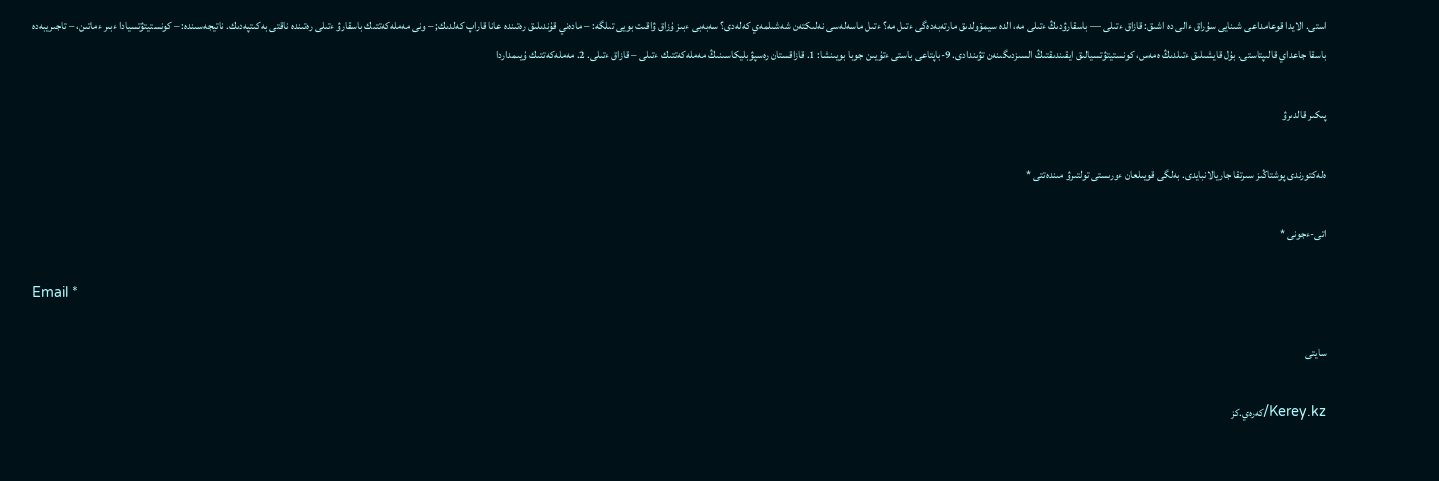استى. الايدا قوعامداعى شىنايى سۇراق ءالى دە اشىق: قازاق ءتىلى — باسقارۋدىڭ ءتىلى مە، الدە سيمۆولدىق مارتەبەدەگى ءتىل مە؟ ءتىل ماسەلەسى نەلىكتەن شەشىلمەي كەلەدى؟ سەبەبى ءبىز ۇزاق ۋاقىت بويى تىلگە: – مادەني قۇندىلىق رەتىندە عانا قاراپ كەلدىك; – ونى مەملەكەتتىك باسقارۋ ءتىلى رەتىندە ناقتى بەكىتپەدىك. ناتيجەسىندە: – كونستيتۋتسيادا ءبىر ءماتىن، – تاجىريبەدە باسقا جاعداي قالىپتاستى. بۇل قايشىلىق ءتىلدىڭ ەمەس، كونستيتۋتسيالىق ايقىندىقتىڭ السىزدىگىنەن تۋىندادى. 9-باپتاعى باستى ءتۇيىن جوبا بويىنشا: 1. قازاقستان رەسپۋبليكاسىنىڭ مەملەكەتتىك ءتىلى – قازاق ءتىلى. 2. مەملەكەتتىك ۇيىمداردا

پىكىر قالدىرۋ

ەلەكتورندى پوشتاڭىز سىرتقا جاريالانبايدى. بەلگى قويىلعان ءورىستى تولتىرۋ مىندەتتى *

اتى-ءجونى *

Email *

سايتى

Kerey.kz/كەرەي.كز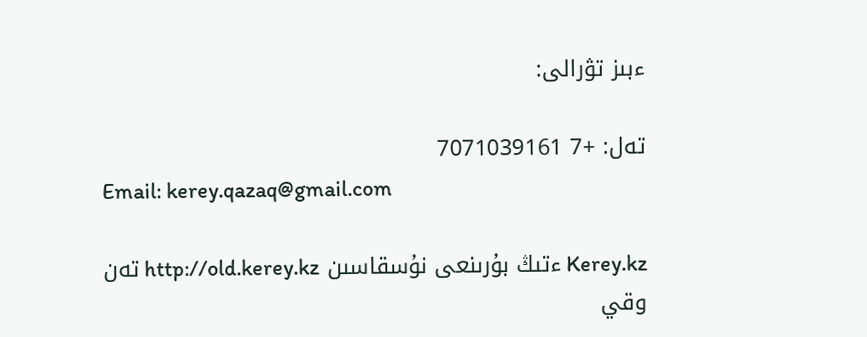ءبىز تۋرالى:

تەل: +7 7071039161
Email: kerey.qazaq@gmail.com

Kerey.kz ءتىڭ بۇرىنعى نۇسقاسىن http://old.kerey.kz تەن وقي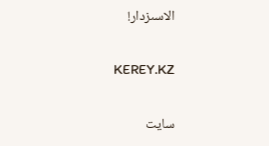الاسىزدار!

KEREY.KZ

سايت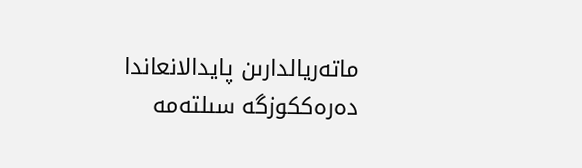ماتەريالدارىن پايدالانعاندا دەرەككوزگە سىلتەمە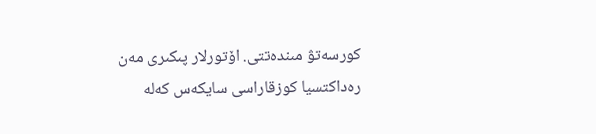كورسەتۋ مىندەتتى. اۆتورلار پىكىرى مەن رەداكتسيا كوزقاراسى سايكەس كەلە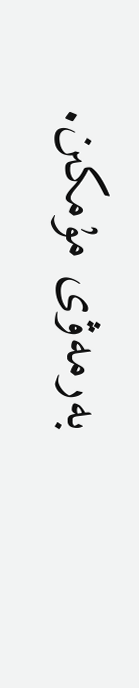بەرمەۋى مۇمكىن.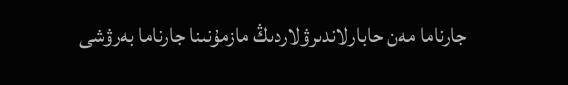جارناما مەن حابارلاندىرۋلاردىڭ مازمۇنىنا جارناما بەرۋشى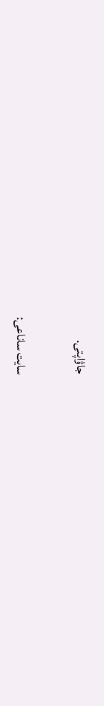جاۋاپتى.

سايت ساناعى: